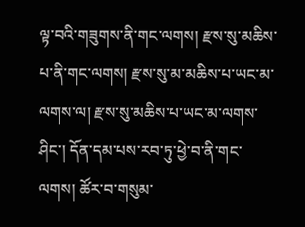ལྟ་བའི་གཟུགས་ནི་གང་ལགས། རྫས་སུ་མཆིས་པ་ནི་གང་ལགས། རྫས་སུ་མ་མཆིས་པ་ཡང་མ་ལགས་ལ། རྫས་སུ་མཆིས་པ་ཡང་མ་ལགས་ཤིང་། དོན་དམ་པས་རབ་ཏུ་ཕྱེ་བ་ནི་གང་ལགས། ཚོར་བ་གསུམ་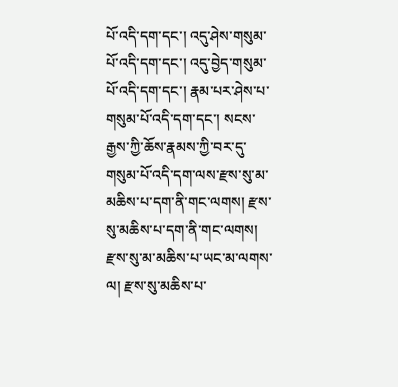པོ་འདི་དག་དང་། འདུ་ཤེས་གསུམ་པོ་འདི་དག་དང་། འདུ་བྱེད་གསུམ་པོ་འདི་དག་དང་། རྣམ་པར་ཤེས་པ་གསུམ་པོ་འདི་དག་དང་། སངས་རྒྱས་ཀྱི་ཆོས་རྣམས་ཀྱི་བར་དུ་གསུམ་པོ་འདི་དག་ལས་རྫས་སུ་མ་མཆིས་པ་དག་ནི་གང་ལགས། རྫས་སུ་མཆིས་པ་དག་ནི་གང་ལགས། རྫས་སུ་མ་མཆིས་པ་ཡང་མ་ལགས་ལ། རྫས་སུ་མཆིས་པ་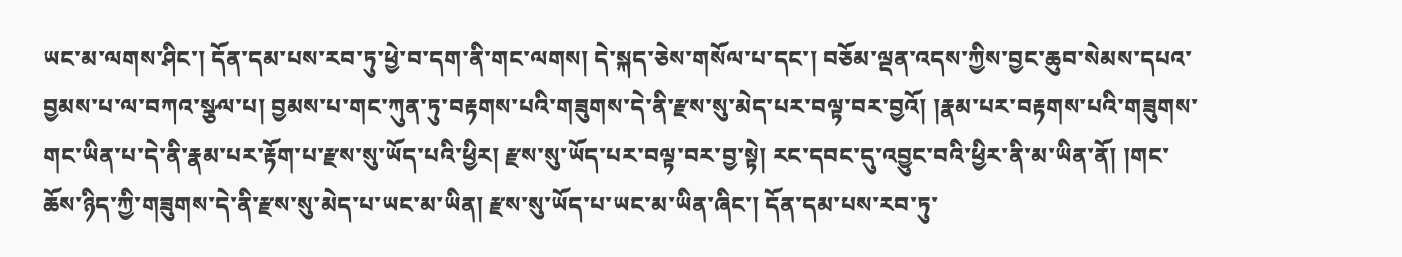ཡང་མ་ལགས་ཤིང་། དོན་དམ་པས་རབ་ཏུ་ཕྱེ་བ་དག་ནི་གང་ལགས། དེ་སྐད་ཅེས་གསོལ་པ་དང་། བཅོམ་ལྡན་འདས་ཀྱིས་བྱང་ཆུབ་སེམས་དཔའ་བྱམས་པ་ལ་བཀའ་སྩལ་པ། བྱམས་པ་གང་ཀུན་ཏུ་བརྟགས་པའི་གཟུགས་དེ་ནི་རྫས་སུ་མེད་པར་བལྟ་བར་བྱའོ། །རྣམ་པར་བརྟགས་པའི་གཟུགས་གང་ཡིན་པ་དེ་ནི་རྣམ་པར་རྟོག་པ་རྫས་སུ་ཡོད་པའི་ཕྱིར། རྫས་སུ་ཡོད་པར་བལྟ་བར་བྱ་སྟེ། རང་དབང་དུ་འབྱུང་བའི་ཕྱིར་ནི་མ་ཡིན་ནོ། །གང་ཆོས་ཉིད་ཀྱི་གཟུགས་དེ་ནི་རྫས་སུ་མེད་པ་ཡང་མ་ཡིན། རྫས་སུ་ཡོད་པ་ཡང་མ་ཡིན་ཞིང་། དོན་དམ་པས་རབ་ཏུ་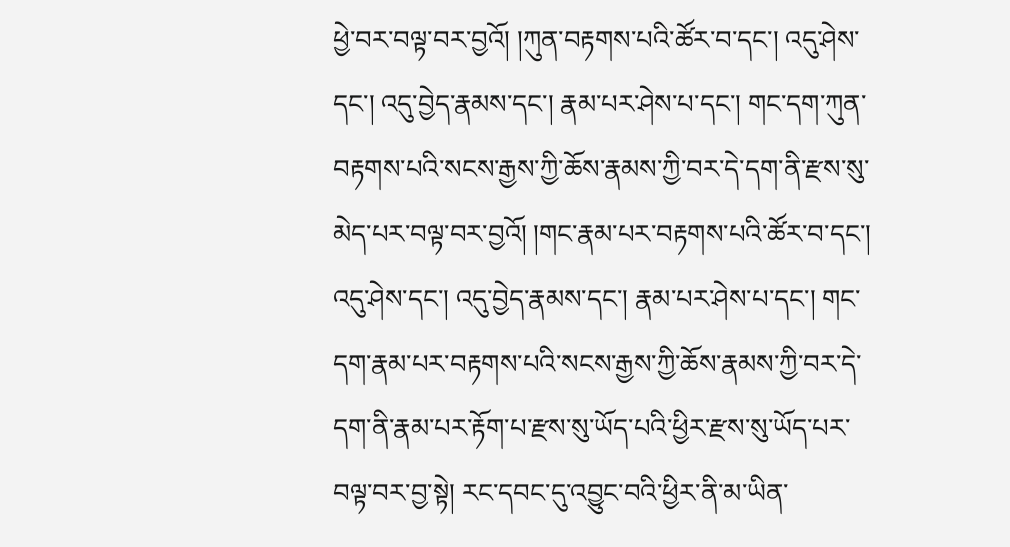ཕྱེ་བར་བལྟ་བར་བྱའོ། །ཀུན་བརྟགས་པའི་ཚོར་བ་དང་། འདུ་ཤེས་དང་། འདུ་བྱེད་རྣམས་དང་། རྣམ་པར་ཤེས་པ་དང་། གང་དག་ཀུན་བརྟགས་པའི་སངས་རྒྱས་ཀྱི་ཆོས་རྣམས་ཀྱི་བར་དེ་དག་ནི་རྫས་སུ་མེད་པར་བལྟ་བར་བྱའོ། །གང་རྣམ་པར་བརྟགས་པའི་ཚོར་བ་དང་། འདུ་ཤེས་དང་། འདུ་བྱེད་རྣམས་དང་། རྣམ་པར་ཤེས་པ་དང་། གང་དག་རྣམ་པར་བརྟགས་པའི་སངས་རྒྱས་ཀྱི་ཆོས་རྣམས་ཀྱི་བར་དེ་དག་ནི་རྣམ་པར་རྟོག་པ་རྫས་སུ་ཡོད་པའི་ཕྱིར་རྫས་སུ་ཡོད་པར་བལྟ་བར་བྱ་སྟེ། རང་དབང་དུ་འབྱུང་བའི་ཕྱིར་ནི་མ་ཡིན་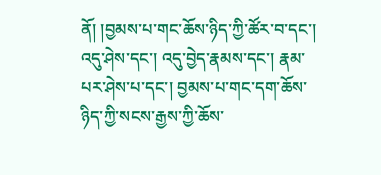ནོ། །བྱམས་པ་གང་ཆོས་ཉིད་ཀྱི་ཚོར་བ་དང་། འདུ་ཤེས་དང་། འདུ་བྱེད་རྣམས་དང་། རྣམ་པར་ཤེས་པ་དང་། བྱམས་པ་གང་དག་ཆོས་ཉིད་ཀྱི་སངས་རྒྱས་ཀྱི་ཆོས་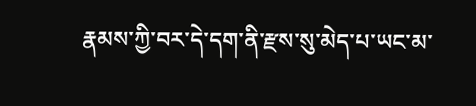རྣམས་ཀྱི་བར་དེ་དག་ནི་རྫས་སུ་མེད་པ་ཡང་མ་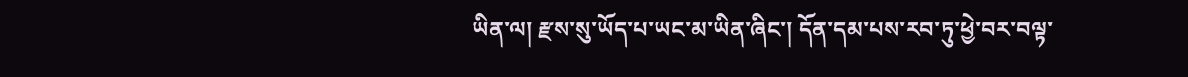ཡིན་ལ། རྫས་སུ་ཡོད་པ་ཡང་མ་ཡིན་ཞིང་། དོན་དམ་པས་རབ་ཏུ་ཕྱེ་བར་བལྟ་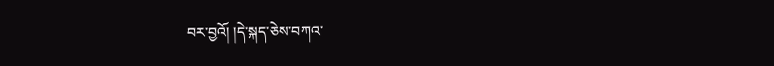བར་བྱའོ། །དེ་སྐད་ཅེས་བཀའ་